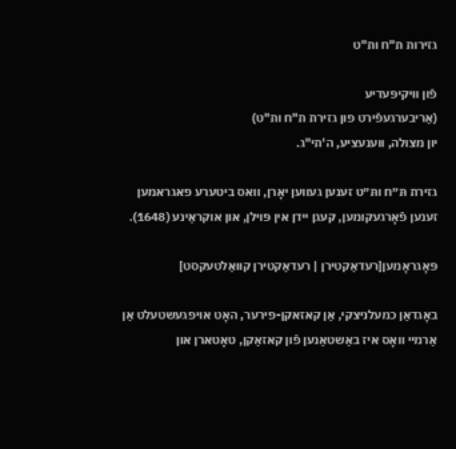גזירות ת"ח ות"ט

פֿון װיקיפּעדיע
(אַריבערגעפֿירט פון גזירת ת"ח ות"ט)
יון מצולה, ווענעציע, ה'תי"ג.

גזירת תּ״ח ותּ״ט זענען געווען יאָרן, וואס ביטערע פאגראמען זענען פֿאָרגעקומען, קעגן יידן אין פּױלן, און אוקראַינע (1648).

פּאָגראָמען[רעדאַקטירן | רעדאַקטירן קוואַלטעקסט]

באָגדאַן כמעלניצקי, אַן קאזאקן-פירער, האָט אויפגעשטעלט אַן אַרמײ װאָס איז באַשטאַנען פֿון קאזאַקן, טאָטארן און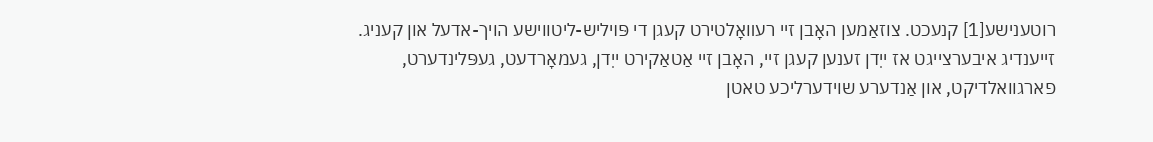רוטענישע[1] קנעכט. צוזאַמען האָבן זיי רעװאָלטירט קעגן די פּױליש-ליטווישע הויך-אדעל און קעניג. זייענדיג איבערצייגט אז ייִדן זענען קעגן זיי, האָבן זיי אַטאַקירט ייִדן, געמאָרדעט, געפּלינדערט, פארגוואלדיקט, און אַנדערע שוידערליכע טאטן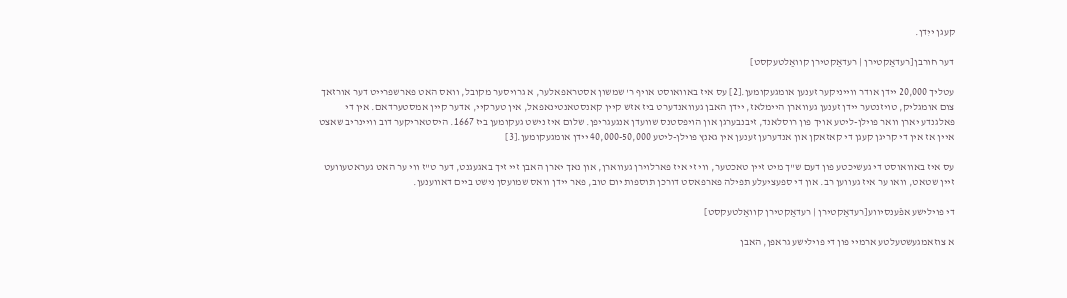קעגן ייִדן.

דער חורבן[רעדאַקטירן | רעדאַקטירן קוואַלטעקסט]

עטליך 20,000 יידן אודר ווייניקער זענען אומגעקומען.[2] עס איז באוואוסט אויף ר' שמשון אסטראפאלער, א גרויסער מקובל, וואס האט פארשפרייט דער אורזאך צום אומגליק, טויזנטער יידן זענען געווארן היימלאז, יידן האבן געוואנדערט ביז אזש קיין קאנסטאנטינאפאל, אין טערקיי, אדער קיין אמסטערדאם. אין די פאלגנדע יארן וואר פוילן-ליטע אויך פון רוסלאנד, זיבנבערגן און הויפסטנס שוועדן אנגעגריפן. שלום איז נישט געקומען ביז 1667. היסטאריקער דוב וויינריב שאצט איין אז אין די קריגן קעגן די קאזאקן און אנדערען זענען אין גאנץ פוילן-ליטע 40,000-50,000 יידן אומגעקומען.[3]

עס איז באוואוסט די געשיכטע פון דעם ש"ך מיט זיין טאכטער, ווי זי איז פארלוירן געווארן, און נאך יארן האבן זיי זיך באגעגנט, דער ט"ז ווי ער האט געראטעוועט זיין שטאט, וואו ער איז געווען רב. און די ספעציעלע תפילה פארפאסט דורכן תוספות יום טוב, פאר יידן וואס שמועסן נישט ביים דאווענען.

די פוילישע אפֿענסיווע[רעדאַקטירן | רעדאַקטירן קוואַלטעקסט]

א צוזאמגעשטעלטע ארמיי פון די פוילישע גראפן, האבן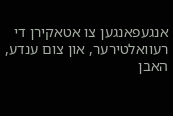אנגעפאנגען צו אטאקירן די רעוואלטירער, און צום ענדע, האבן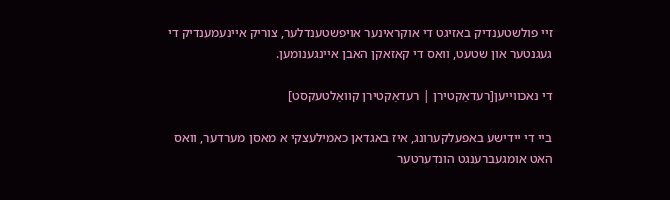זיי פולשטענדיק באזיגט די אוקראינער אויפשטענדלער, צוריק איינעמענדיק די געגנטער און שטעט, וואס די קאזאקן האבן איינגענומען.

די נאכווייען[רעדאַקטירן | רעדאַקטירן קוואַלטעקסט]

ביי די יידישע באפעלקערונג, איז באגדאן כאמילעצקי א מאסן מערדער, וואס האט אומגעברענגט הונדערטער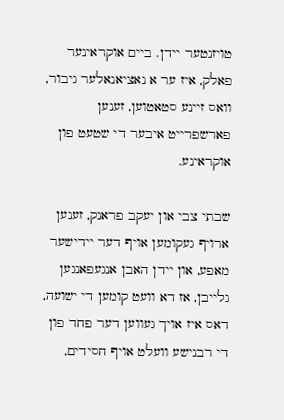טויזנטער יידן. ביים אוקראינער פאלק, איז ער א נאציאנאלער גיבור, וואס זיינע סטאטוען, זענען פארשפרייט איבער די שטעט פון אוקראינע.

שבתי צבי און יעקב פראנק, זענען ארויף געקומען אויף דער יידישער מאפע, און יידן האבן אנגעפאנגען גלייבן, אז דא וועט קומען די ישועה, דאס איז אויך געווען דער פחד פון די רבנישע וועלט אויף חסידים,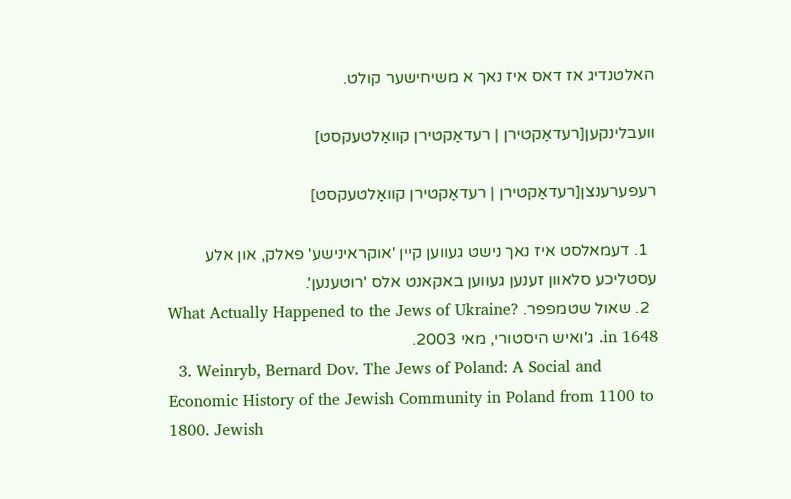האלטנדיג אז דאס איז נאך א משיחישער קולט.

וועבלינקען[רעדאַקטירן | רעדאַקטירן קוואַלטעקסט]

רעפערענצן[רעדאַקטירן | רעדאַקטירן קוואַלטעקסט]

  1. דעמאלסט איז נאך נישט געווען קיין 'אוקראינישע' פאלק, און אלע עסטליכע סלאוון זענען געווען באקאנט אלס 'רוטענען'.
  2. שאול שטמפפר. ?What Actually Happened to the Jews of Ukraine in 1648. ג'ואיש היסטורי, מאי 2003.
  3. Weinryb, Bernard Dov. The Jews of Poland: A Social and Economic History of the Jewish Community in Poland from 1100 to 1800. Jewish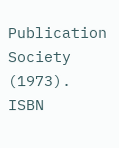Publication Society (1973). ISBN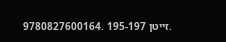9780827600164. זייטן 195-197.